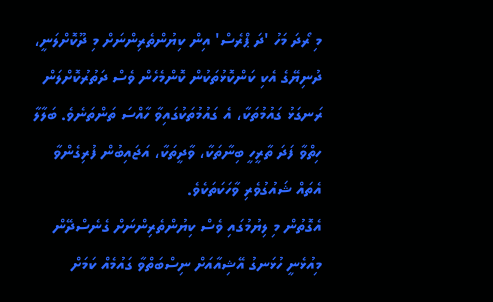މި ރޯދަ މަހު 'ދަ ޕްރެސް' އިން ކިޔުންތެރިންނަށް މި ދޫކޮށްލަނީ، ދުނިޔޭގެ އެކި ކަންކޮޅުތަކުން ކޮންމެހެން ވެސް ދަތުރުކޮށްލަން ރަނގަޅު ގައުމުތަކާ، އެ ގައުމުތަކުގައިވާ ހާއްސަ ތަންތަނެވެ. ބަލާލާ ހިތްވާ ފަދަ ތާރީހީ ބިނާތަކާ، ވާދީތަކާ، އަޖައިބުން ފުރިގެންވާ އެތައް ޝައުގުވެރި ވާހަކަތަކެވެ.
އެގޮތުން މި ލިޔުމުގައި ވެސް ކިޔުންތެރިންނަށް ގެނެސްދޭން މިއުޅެނީ ހުޅަނގު އޭޝިއާއަށް ނިސްބަތްވާ ގައުމެއް ކަމަށް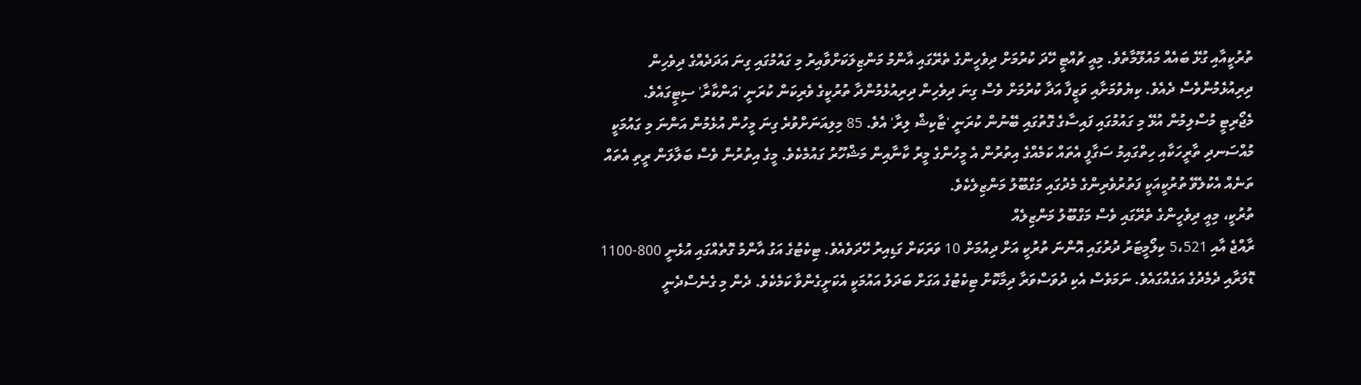ތުރުކީއާއި ގުޅޭ ބައެއް މައުލޫމާތެވެ. މިއީ ޗުއްޓީ ހޭދަ ކުރުމަށް ދިވެހީންގެ ތެރޭގައި އާންމު މަންޒިލަކަށްވާއިރު މި ގައުމުގައި ގިނަ އަދަދެއްގެ ދިވެހިން ދިރިއުޅެމުންވެސް ދެއެވެ. ކިޔެވުމަށާއި ވަޒީފާ އަދާ ކުރުމަށް ވެސް ގިނަ ދިވެހިން ދިރިއުޅެމުންދާ ތުރުކީގެ ވެރިކަން ކުރަނީ 'އަންކާރާ' ސިޓީގައެވެ.
މެޖޯރިޓީ މުސްލިމުން އުޅޭ މި ގައުމުގައި ފައިސާގެ ގޮތުގައި ބޭނުން ކުރަނީ 'ޓާކިޝް ލިރާ' އެވެ. 85 މިލިއަނަށްވުރެ ގިނަ މީހުން އުޅެމުން އަންނަ މި ގައުމަކީ މުއްސަނދި ތާރީހަކާއި ހިތްގައިމު ސަގާފީ އެތައް ކަމެއްގެ އިތުރުން އެ މީހުންގެ މީރު ކާނާއިން މަޝްހޫރު ގައުމެކެވެ. މީގެ އިތުރުން ވެސް ބަލާލަން ރީތި އެތައް ތަނެއް އެކުލެވޭ ތުރުކީއަކީ ފަތުރުވެރިންގެ މެދުގައި މަގްބޫލު މަންޒިލެކެވެ.
ތުރުކީ، މިއީ ދިވެހީންގެ ތެރޭގައި ވެސް މަގްބޫލު މަންޒިލެއް
ރާއްޖެ އާއި 5،521 ކިލޯމީޓަރު ދުރުގައި އޮންނަ ތުރުކީ އަށް ދިއުމަށް 10 ވަރަކަށް ގަޑިއިރު ހޭދަވެއެވެ. ޓިކެޓުގެ އަގު އާންމު ގޮތެއްގައި އުޅެނީ 800-1100 ޑޮލަރާއި ދެމެދުގެ އަގެއްގައެވެ. ނަމަވެސް އެކި ދުވަސްވަރާ ދިމާކޮށް ޓިކެޓުގެ އަގަށް ބަދަލު އައުމަކީ އެކަށީގެންވާ ކަމެކެވެ. ދެން މި ގެނެސްދެނީ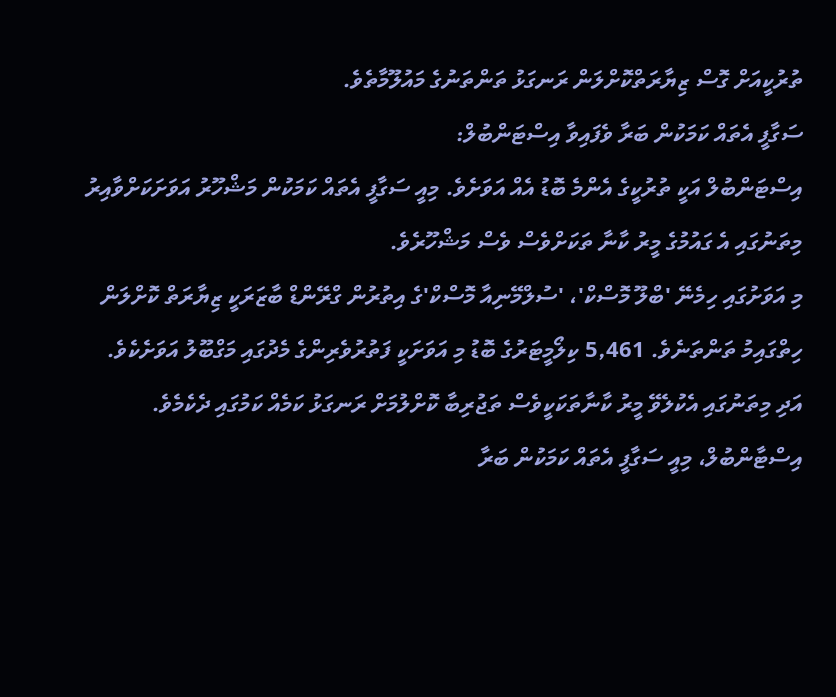ތުރުކީއަށް ގޮސް ޒިޔާރަތްކޮށްލަން ރަނގަޅު ތަންތަނުގެ މައުލޫމާތެވެ.
ސަގާފީ އެތައް ކަމަކުން ބަރާ ވެފައިވާ އިސްޓަންބުލް:
އިސްޓަންބުލް އަކީ ތުރުކީގެ އެންމެ ބޮޑު އެއް އަވަށެވެ. މިއީ ސަގާފީ އެތައް ކަމަކުން މަޝްހޫރު އަވަށަކަށްވާއިރު މިތަނުގައި އެ ގައުމުގެ މީރު ކާނާ ތަކަށްވެސް ވެސް މަޝްހޫރެވެ.
މި އަވަށުގައި ހިމެނޭ 'ބްލޫ މޮސްކް'، 'ސުލްމޭނިއާ މޮސްކް'ގެ އިތުރުން ގްރޭންޑް ބާޒަރަކީ ޒިޔާރަތް ކޮށްލަން ހިތްގައިމު ތަންތަނެވެ. 5,461 ކިލޯމީޓަރުގެ ބޮޑު މި އަވަށަކީ ފަތުރުވެރިންގެ މެދުގައި މަގްބޫލު އަވަށެކެވެ. އަދި މިތަނުގައި އެކުލެވޭ މީރު ކާނާތަކަކީވެސް ތަޖުރިބާ ކޮށްލުމަށް ރަނގަޅު ކަމެއް ކަމުގައި ދެކެމެވެ.
އިސްޓާންބުލް، މިއީ ސަގާފީ އެތައް ކަމަކުން ބަރާ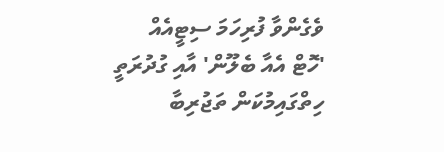ވެގެންވާ ފުރިހަމަ ސިޓީއެއް
'ހޮޓް އެއާ ބެލޫން' އާއި ގުދުރަތީ ހިތްގައިމުކަން ތަޖުރިބާ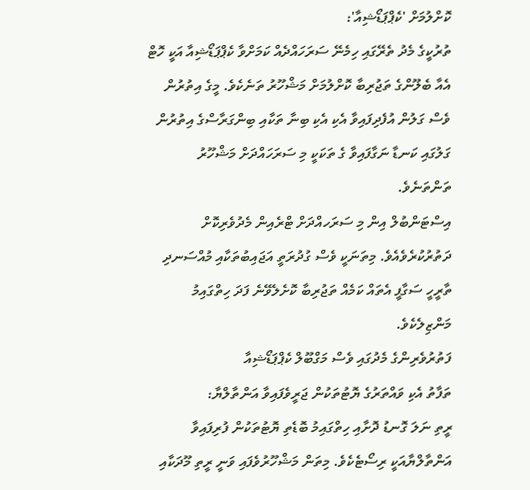ކޮށްލުމަށް 'ކެޕްޕަޑޯޝިއާ':
ތުރުކީގެ މެދު ތެރޭގައި ހިމެނޭ ސަރަހައްދެއް ކަމަށްވާ ކެޕްޕަޑޯޝިއާ އަކީ ހޮޓް އެއާ ބެލޫންގެ ތަޖުރިބާ ކޮށްލުމަށް މަޝްހޫރު ތަނެކެވެ. މީގެ އިތުރުން ވެސް ގަލުން އުފެދިފައިވާ އެކި އެކި ބިނާ ތަކާއި ބިންގަރާސްގެ އިތުރުން ގަލުގައި ކަނޑާ ނަގާފައިވާ ގެ ތަކަކީ މި ސަރަހައްދަށް މަޝްހޫރު ތަންތަނެވެ.
އިސްޓަންބުލް އިން މި ސަރަހއްދަށް ޓްރެއިން މެދުވެރިކޮށް ދަތުރުކުރެވެއެވެ. މިތަނަކީ ވެސް ގުދުރަތީ އަޖައިބުތަކާއި މުއްސަނދި ތާރީހީ ސަގާފީ އެތައް ކަމެއް ތަޖުރިބާ ކޮށެލެވޭނެ ފަދަ ހިތްގައިމު މަންޒިލެކެވެ.
ފަތުރުވެރިންގެ މެދުގައި ވެސް މަގްބޫލް ކެޕްޕަޑޯޝިއާ
ތަފާތު އެކި ވައްތަރުގެ ޔޮޓުތަކުން ޖަރީވެފައިވާ އަންތާލްޔާ:
ރީތި ނަލަ ގޮނޑު ދޮށާއި ހިތްގައިމު ބޮޑެތި ޔޮޓުތަކުން ފުރިފައިވާ އަންތާލްޔާއަކީ ރިސޯޓެކެވެ. މިތަން މަޝްހޫރުވެފައި ވަނީ ރީތި މޫދަކާއި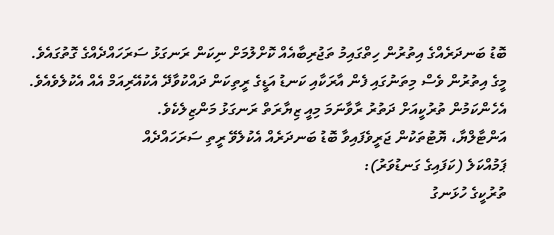ބޮޑު ބަނދަރެއްގެ އިތުރުން ހިތްގައިމު ތަޖުރިބާއެއް ކޮށްލުމަށް ނިކަން ރަނގަޅު ސަރަހައްދެއްގެ ގޮތުގައެވެ.
މީގެ އިތުރުން ވެސް މިތަނުގައި ފެން އާރަކާއި ކަނޑު އަޑީގެ ރީތިކަން ދައްކުވާދޭ އެކުއޭރިއަމް އެއް އެކުލެވެއެވެ. އެހެންކަމުން ތުރުކީއަށް ދަތުރު ރާވާނަމަ މިއީ ޒިޔާރަތް ރަނގަޅު މަންޒިލެކެވެ.
އަންޓާލްޔާ، ޔޮޓުތަކުން ޖަރީވެފައިވާ ބޮޑު ބަނދަރެއް އެކުލެވޭ ރީތި ސަރަހައްދެއް
ޕަމުއްކަލެ (ކަފައިގެ ގަނޑުވަރު):
ތުރުކީގެ ހުޅަނގު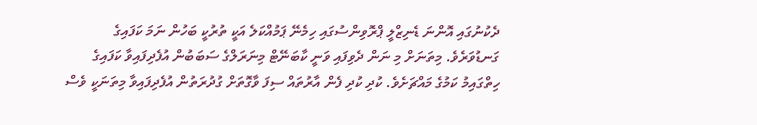ދެކުނުގައި އޮންނަ ޑެނިޒްލީ ޕްރޮވިންސުގައި ހިމެނޭ ޕަމުއްކަލެ އަކީ ތުރުކީ ބަހުން ނަމަ ކަފައިގެ ގަނޑުވަރެވެ. މިތަނަށް މި ނަން ދެވިފައި ވަނީ ކާބަނޭޓް މިނަރަލްގެ ސަބަބުން އުފެދިފައިވާ ކަފައިގެ ހިތްގައިމު ކަމުގެ މައްޗަށެވެ. ކުދި ކުދި ފެން އާރުތައް ސިފަ ވާގޮތަށް ގުދުރަތުން އުފެދިފައިވާ މިތަނަކީ ވެސް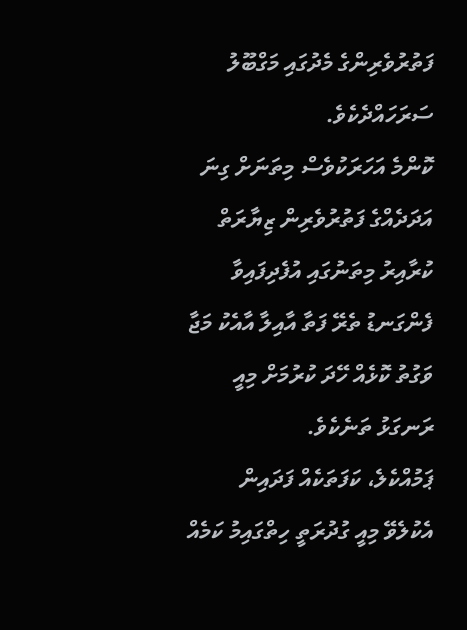ފަތުރުވެރިންގެ މެދުގައި މަގްބޫލު ސަރަހައްދެކެވެ.
ކޮންމެ އަހަރަކުވެސް މިތަނަށް ގިނަ އަދަދެއްގެ ފަތުރުވެރިން ޒިޔާރަތް ކުރާއިރު މިތަނުގައި އުފެދިފައިވާ ފެންގަނޑު ތެރޭ ފަތާ އާއިލާ އާއެކު މަޖާ ވަގުތު ކޮޅެއް ހޭދަ ކުރުމަށް މިއީ ރަނގަޅު ތަނެކެވެ.
ޕަމުއްކެލެ، ކަފަތަކެއް ފަދައިން އެކުލެވޭ މިއީ ގުދުރަތީ ހިތްގައިމު ކަމެއް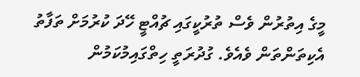މީގެ އިތުރުން ވެސް ތުރުކީގައި ޗުއްޓީ ހޭދަ ކުރުމަށް ތަފާތު އެކިތަންތަން ވެއެވެ. ގުދުރަތީ ހިތްގައިމުކަމުން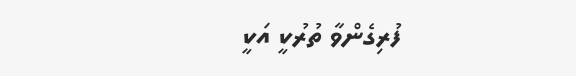ފުރިގެންވާ ތުރުކީ އަކީ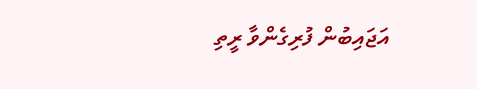އަޖައިބުން ފުރިގެންވާ ރީތި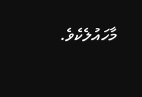މާހައުލެކެވެ.